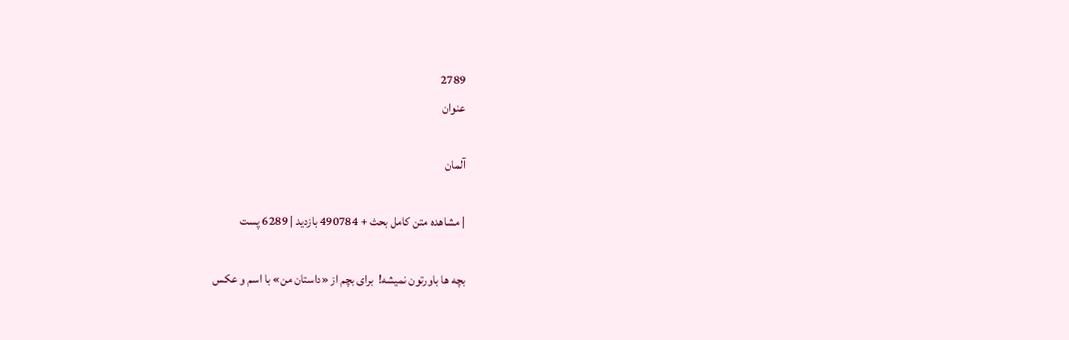2789
عنوان

آلمان

| مشاهده متن کامل بحث + 490784 بازدید | 6289 پست

بچه ها باورتون نمیشه!  برای بچم از «داستان من» با اسم و عکس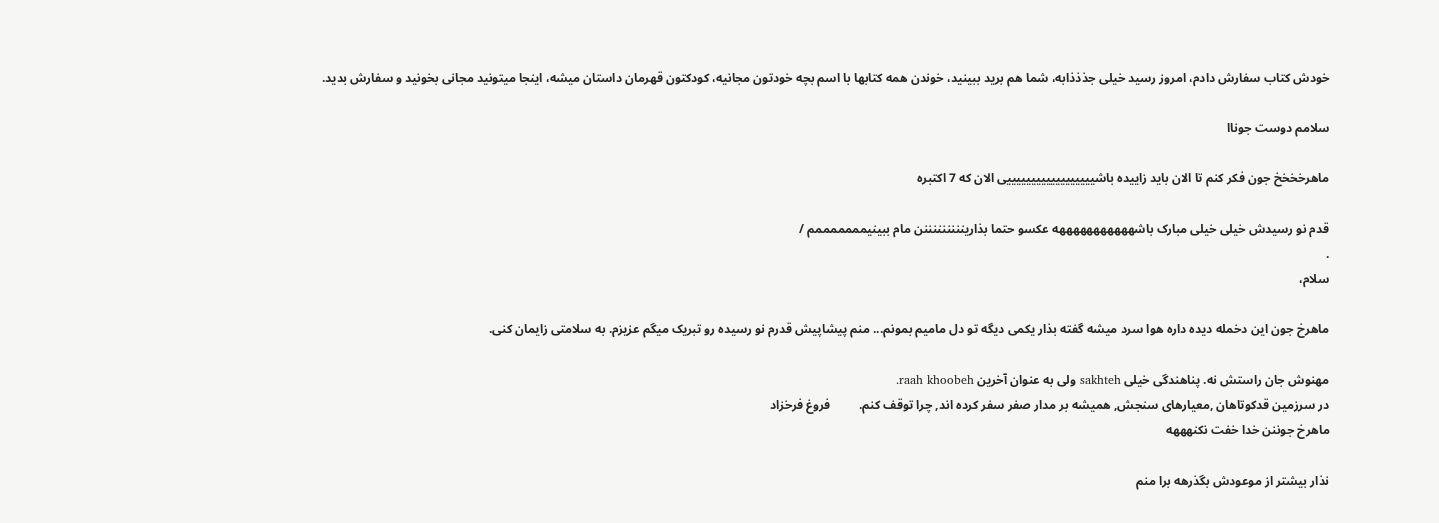خودش کتاب سفارش دادم، امروز رسید خیلی جذذذابه، شما هم برید ببینید، خوندن همه کتابها با اسم بچه خودتون مجانیه، کودکتون قهرمان داستان میشه، اینجا میتونید مجانی بخونید و سفارش بدید.

سلامم دوست جوناا

ماهرخخخخ جون فکر کنم تا الان باید زاییده باشییییییییییییییییییی الان که 7 اکتبره

قدم نو رسیدش خیلی خیلی مبارک باشهههههههههههه عکسو حتما بذارینننننننننن مام ببینیمممممممم /
.
سلام،

ماهرخ جون این دخمله دیده داره هوا سرد میشه گفته بذار یکمی دیگه تو دل مامیم بمونم... منم پیشاپیش قدرم نو رسیده رو تبریک میگم عزیزم. به سلامتی زایمان کنی.

مهنوش جان راستش نه. پناهندگی خیلی sakhteh ولی به عنوان آخرین raah khoobeh.
در سرزمین قدکوتاهان ,معیارهای سنجش, همیشه بر مدار صفر سفر کرده اند, چرا توقف کنم.         فروغ فرخزاد
ماهرخ جوننن خدا خفت نکنهههه

نذار بیشتر از موعودش بگذرهه برا منم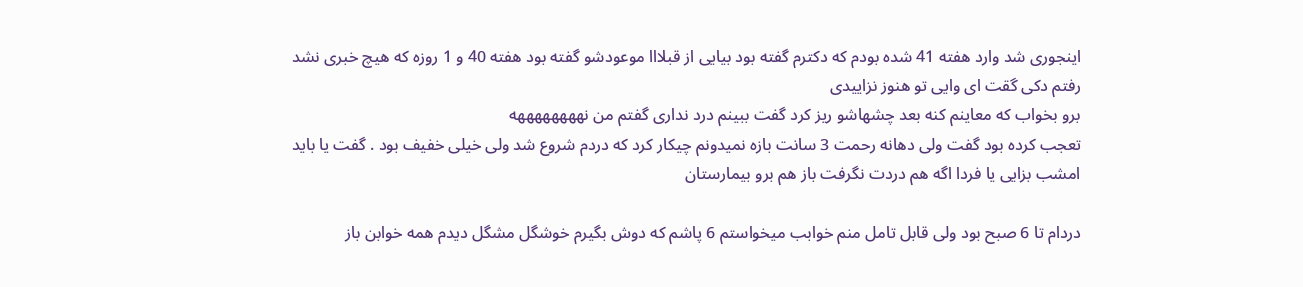اینجوری شد وارد هفته 41 شده بودم که دکترم گفته بود بیایی از قبلااا موعودشو گفته بود هفته 40 و 1 روزه که هیچ خبری نشد رفتم دکی گقت ای وایی تو هنوز نزاییدی
برو بخواب که معاینم کنه بعد چشهاشو ریز کرد گفت ببینم درد نداری گفتم من نههههههههه
تعجب کرده بود گفت ولی دهانه رحمت 3 سانت بازه نمیدونم چیکار کرد که دردم شروع شد ولی خیلی خفیف بود . گفت یا باید امشب بزایی یا فردا اگه هم دردت نگرفت باز هم برو بیمارستان

دردام تا 6 صبح بود ولی قابل تامل منم خوابب میخواستم 6 پاشم که دوش بگیرم خوشگل مشگل دیدم همه خوابن باز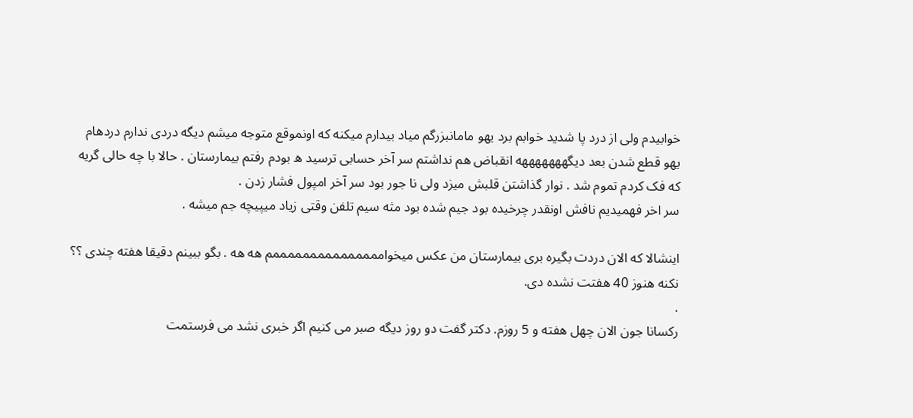خوابیدم ولی از درد پا شدید خوابم برد یهو مامانبزرگم میاد بیدارم میکنه که اونموقع متوجه میشم دیگه دردی ندارم دردهام یهو قطع شدن بعد دیگهههههههه انقباض هم نداشتم سر آخر حسابی ترسید ه بودم رفتم بیمارستان . حالا با چه حالی گریه که فک کردم تموم شد . نوار گذاشتن قلبش میزد ولی نا جور بود سر آخر امپول فشار زدن .
سر اخر فهمیدیم نافش اونقدر چرخیده بود جیم شده بود مثه سیم تلفن وقتی زیاد میپیچه جم میشه .

اینشالا که الان دردت بگیره بری بیمارستان من عکس میخوامممممممممممممممم هه هه . بگو ببینم دقیقا هفته چندی ؟؟ نکنه هنوز 40 هفتت نشده دی.
.
رکسانا جون الان چهل هفته و 5 روزم. دکتر گفت دو روز دیگه صبر می کنیم اگر خبری نشد می فرستمت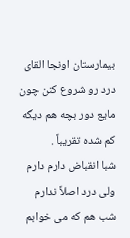بیمارستان اونجا القای درد رو شروع کنن چون مایع دور بچه هم دیگه کم شده تقریباً .
شبا انقباض دارم دارم ولی درد اصلاً ندارم شب هم که می خوابم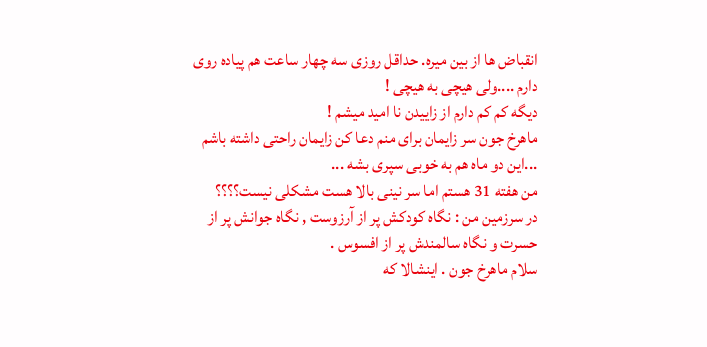انقباض ها از بین میره. حداقل روزی سه چهار ساعت هم پیاده روی دارم ....ولی هیچی به هیچی !
دیگه کم کم دارم از زاییدن نا امید میشم !
ماهرخ جون سر زایمان برای منم دعا کن زایمان راحتی داشته باشم ...این دو ماه هم به خوبی سپری بشه ...
من هفته 31 هستم اما سر نینی بالا هست مشکلی نیست؟؟؟؟
در سرزمین من : نگاه کودکش پر از آرزوست , نگاه جوانش پر از حسرت و نگاه سالمندش پر از افسوس .
سلام ماهرخ جون . اینشالا که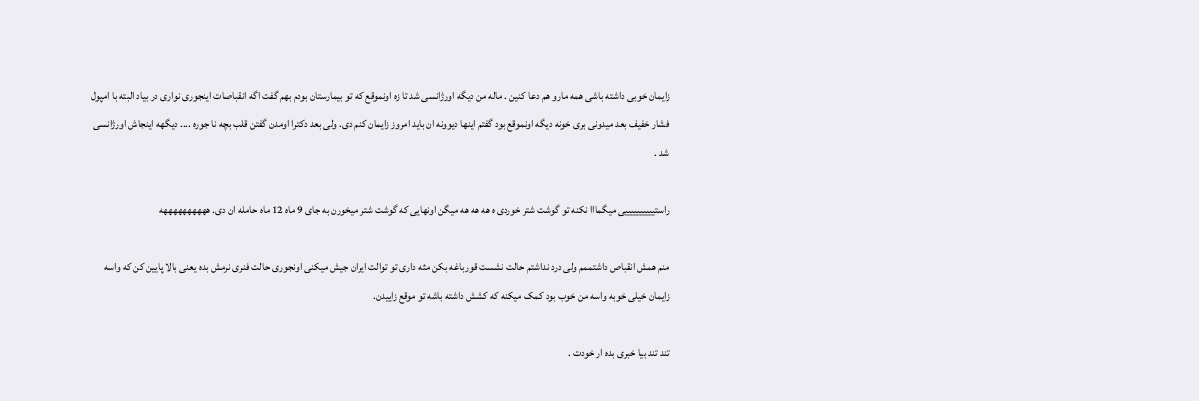زایمان خوبی داشته باشی همه مارو هم دعا کنین . ماله من دیگه اورژانسی شد تا زه اونموقع که تو بیمارستان بودم بهم گفت اگه انقباصات اینجوری نواری در بیاد البته با امپول فشار خفیف بعد میدونی بری خونه دیگه اونموقع بود گفتم اینها دیوونه ان باید امروز زایمان کنم دی. ولی بعد دکترا اومدن گفتن قلب بچه نا جوره .... دیگهه اینجاش اورژانسی شد .

راستییییییییییی میگمااا نکنه تو گوشت شتر خوردی ه هه هه هه میگن اونهایی که گوشت شتر میخورن به جای 9 ماه 12 ماه حامله ان دی. ههههههههههه

منم همش انقباص داشتممم ولی درد نداشتم حالت نشست قورباغه بکن مثه داری تو توالت ایران جیش میکنی اونجوری حالت فنری نرمش بده یعنی بالا پایین کن که واسه زایمان خیلی خوبه واسه من خوب بود کمک میکنه که کشش داشته باشه تو موقع زاییدن.

تند تند بیا خبری بده ار خودت .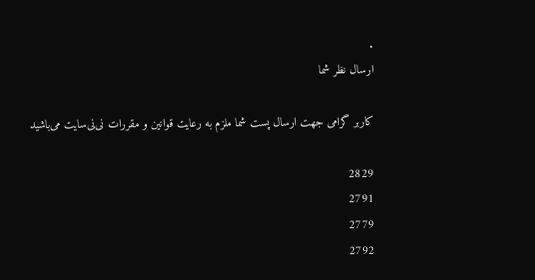.
ارسال نظر شما

کاربر گرامی جهت ارسال پست شما ملزم به رعایت قوانین و مقررات نی‌نی‌سایت می‌باشید

2829
2791
2779
2792